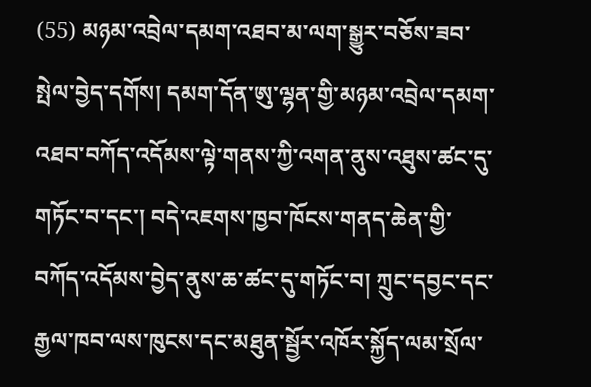(55) མཉམ་འབྲེལ་དམག་འཐབ་མ་ལག་སྒྱུར་བཅོས་ཟབ་སྤེལ་བྱེད་དགོས། དམག་དོན་ཨུ་ལྷན་གྱི་མཉམ་འབྲེལ་དམག་འཐབ་བཀོད་འདོམས་ལྟེ་གནས་ཀྱི་འགན་ནུས་འཐུས་ཚང་དུ་གཏོང་བ་དང་། བདེ་འཇགས་ཁྱབ་ཁོངས་གནད་ཆེན་གྱི་བཀོད་འདོམས་བྱེད་ནུས་ཆ་ཚང་དུ་གཏོང་བ། ཀྲུང་དབྱང་དང་རྒྱལ་ཁབ་ལས་ཁུངས་དང་མཐུན་སྦྱོར་འཁོར་སྐྱོད་ལམ་སྲོལ་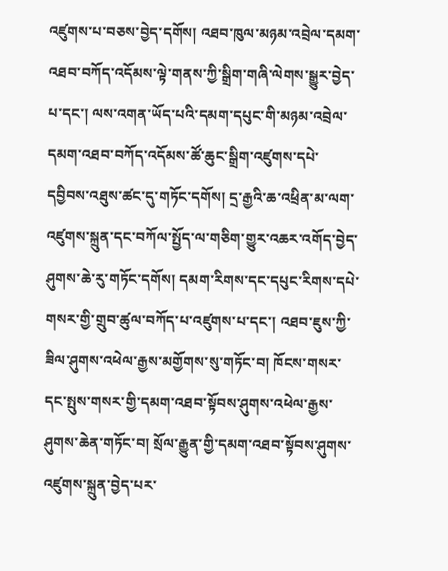འཛུགས་པ་བཅས་བྱེད་དགོས། འཐབ་ཁུལ་མཉམ་འབྲེལ་དམག་འཐབ་བཀོད་འདོམས་ལྟེ་གནས་ཀྱི་སྒྲིག་གཞི་ལེགས་སྒྱུར་བྱེད་པ་དང་། ལས་འགན་ཡོད་པའི་དམག་དཔུང་གི་མཉམ་འབྲེལ་དམག་འཐབ་བཀོད་འདོམས་ཚོ་ཆུང་སྒྲིག་འཛུགས་དཔེ་དབྱིབས་འཐུས་ཚང་དུ་གཏོང་དགོས། དྲ་རྒྱའི་ཆ་འཕྲིན་མ་ལག་འཛུགས་སྐྲུན་དང་བཀོལ་སྤྱོད་ལ་གཅིག་གྱུར་འཆར་འགོད་བྱེད་ཤུགས་ཆེ་རུ་གཏོང་དགོས། དམག་རིགས་དང་དཔུང་རིགས་དཔེ་གསར་གྱི་གྲུབ་ཚུལ་བཀོད་པ་འཛུགས་པ་དང་། འཐབ་ཇུས་ཀྱི་ཟིལ་ཤུགས་འཕེལ་རྒྱས་མགྱོགས་སུ་གཏོང་བ། ཁོངས་གསར་དང་སྤུས་གསར་གྱི་དམག་འཐབ་སྟོབས་ཤུགས་འཕེལ་རྒྱས་ཤུགས་ཆེན་གཏོང་བ། སྲོལ་རྒྱུན་གྱི་དམག་འཐབ་སྟོབས་ཤུགས་འཛུགས་སྐྲུན་བྱེད་པར་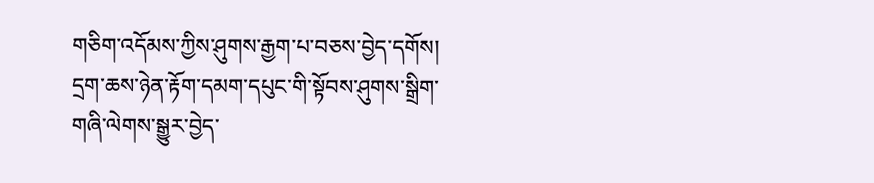གཅིག་འདོམས་ཀྱིས་ཤུགས་རྒྱག་པ་བཅས་བྱེད་དགོས། དྲག་ཆས་ཉེན་རྟོག་དམག་དཔུང་གི་སྟོབས་ཤུགས་སྒྲིག་གཞི་ལེགས་སྒྱུར་བྱེད་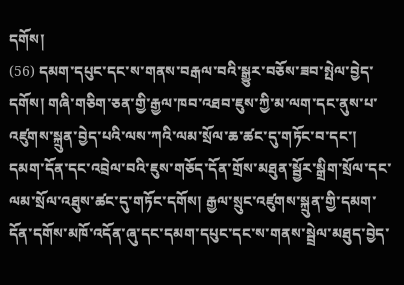དགོས།
(56) དམག་དཔུང་དང་ས་གནས་བརྒལ་བའི་སྒྱུར་བཅོས་ཟབ་སྤེལ་བྱེད་དགོས། གཞི་གཅིག་ཅན་གྱི་རྒྱལ་ཁབ་འཐབ་ཇུས་ཀྱི་མ་ལག་དང་ནུས་པ་འཛུགས་སྐྲུན་བྱེད་པའི་ལས་ཀའི་ལམ་སྲོལ་ཆ་ཚང་དུ་གཏོང་བ་དང་། དམག་དོན་དང་འབྲེལ་བའི་ཇུས་གཅོད་དོན་གྲོས་མཐུན་སྦྱོར་སྒྲིག་སྲོལ་དང་ལམ་སྲོལ་འཐུས་ཚང་དུ་གཏོང་དགོས། རྒྱལ་སྲུང་འཛུགས་སྐྲུན་གྱི་དམག་དོན་དགོས་མཁོ་འདོན་ཞུ་དང་དམག་དཔུང་དང་ས་གནས་སྦྲེལ་མཐུད་བྱེད་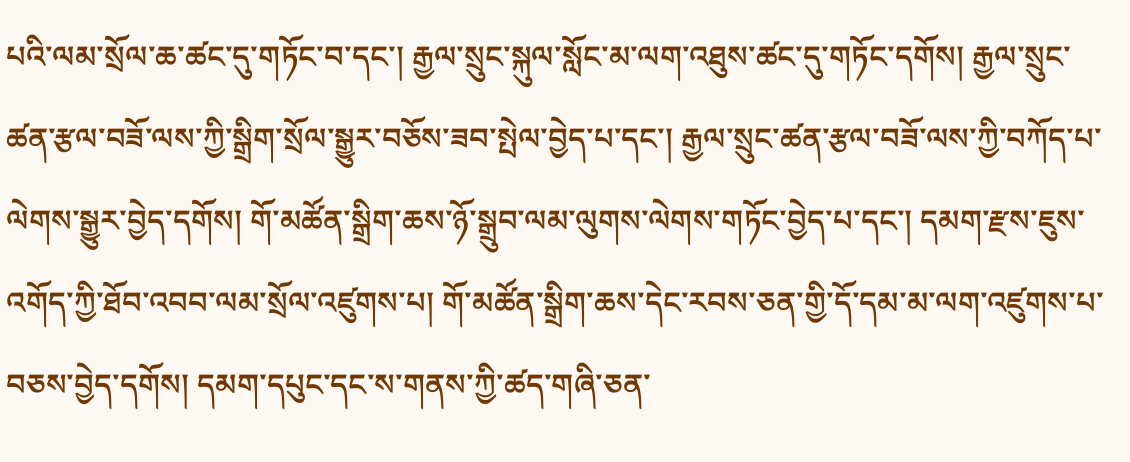པའི་ལམ་སྲོལ་ཆ་ཚང་དུ་གཏོང་བ་དང་། རྒྱལ་སྲུང་སྐུལ་སློང་མ་ལག་འཐུས་ཚང་དུ་གཏོང་དགོས། རྒྱལ་སྲུང་ཚན་རྩལ་བཟོ་ལས་ཀྱི་སྒྲིག་སྲོལ་སྒྱུར་བཅོས་ཟབ་སྤེལ་བྱེད་པ་དང་། རྒྱལ་སྲུང་ཚན་རྩལ་བཟོ་ལས་ཀྱི་བཀོད་པ་ལེགས་སྒྱུར་བྱེད་དགོས། གོ་མཚོན་སྒྲིག་ཆས་ཉོ་སྒྲུབ་ལམ་ལུགས་ལེགས་གཏོང་བྱེད་པ་དང་། དམག་རྫས་ཇུས་འགོད་ཀྱི་ཐོབ་འབབ་ལམ་སྲོལ་འཛུགས་པ། གོ་མཚོན་སྒྲིག་ཆས་དེང་རབས་ཅན་གྱི་དོ་དམ་མ་ལག་འཛུགས་པ་བཅས་བྱེད་དགོས། དམག་དཔུང་དང་ས་གནས་ཀྱི་ཚད་གཞི་ཅན་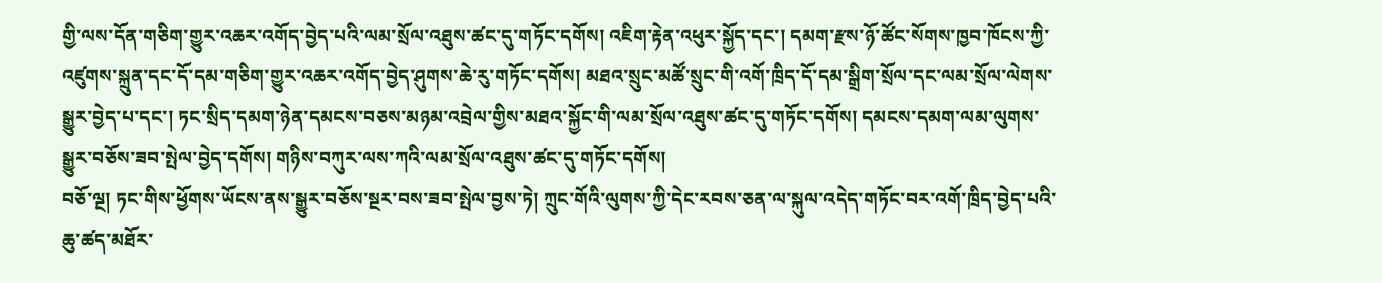གྱི་ལས་དོན་གཅིག་གྱུར་འཆར་འགོད་བྱེད་པའི་ལམ་སྲོལ་འཐུས་ཚང་དུ་གཏོང་དགོས། འཇིག་རྟེན་འཕུར་སྐྱོད་དང་། དམག་རྫས་ཉོ་ཚོང་སོགས་ཁྱབ་ཁོངས་ཀྱི་འཛུགས་སྐྲུན་དང་དོ་དམ་གཅིག་གྱུར་འཆར་འགོད་བྱེད་ཤུགས་ཆེ་རུ་གཏོང་དགོས། མཐའ་སྲུང་མཚོ་སྲུང་གི་འགོ་ཁྲིད་དོ་དམ་སྒྲིག་སྲོལ་དང་ལམ་སྲོལ་ལེགས་སྒྱུར་བྱེད་པ་དང་། ཏང་སྲིད་དམག་ཉེན་དམངས་བཅས་མཉམ་འབྲེལ་གྱིས་མཐའ་སྐྱོང་གི་ལམ་སྲོལ་འཐུས་ཚང་དུ་གཏོང་དགོས། དམངས་དམག་ལམ་ལུགས་སྒྱུར་བཅོས་ཟབ་སྤེལ་བྱེད་དགོས། གཉིས་བཀུར་ལས་ཀའི་ལམ་སྲོལ་འཐུས་ཚང་དུ་གཏོང་དགོས།
བཅོ་ལྔ། ཏང་གིས་ཕྱོགས་ཡོངས་ནས་སྒྱུར་བཅོས་སྔར་བས་ཟབ་སྤེལ་བྱས་ཏེ། ཀྲུང་གོའི་ལུགས་ཀྱི་དེང་རབས་ཅན་ལ་སྐུལ་འདེད་གཏོང་བར་འགོ་ཁྲིད་བྱེད་པའི་ཆུ་ཚད་མཐོར་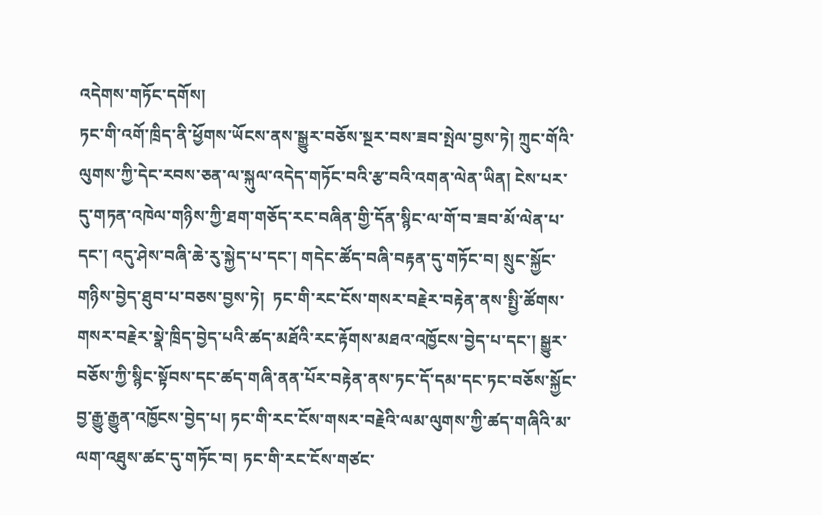འདེགས་གཏོང་དགོས།
ཏང་གི་འགོ་ཁྲིད་ནི་ཕྱོགས་ཡོངས་ནས་སྒྱུར་བཅོས་སྔར་བས་ཟབ་སྤེལ་བྱས་ཏེ། ཀྲུང་གོའི་ལུགས་ཀྱི་དེང་རབས་ཅན་ལ་སྐུལ་འདེད་གཏོང་བའི་རྩ་བའི་འགན་ལེན་ཡིན། ངེས་པར་དུ་གཏན་འཁེལ་གཉིས་ཀྱི་ཐག་གཅོད་རང་བཞིན་གྱི་དོན་སྙིང་ལ་གོ་བ་ཟབ་མོ་ལེན་པ་དང་། འདུ་ཤེས་བཞི་ཆེ་རུ་སྐྱེད་པ་དང་། གདེང་ཚོད་བཞི་བརྟན་དུ་གཏོང་བ། སྲུང་སྐྱོང་གཉིས་བྱེད་ཐུབ་པ་བཅས་བྱས་ཏེ།  ཏང་གི་རང་ངོས་གསར་བརྗེར་བརྟེན་ནས་སྤྱི་ཚོགས་གསར་བརྗེར་སྣེ་ཁྲིད་བྱེད་པའི་ཚད་མཐོའི་རང་རྟོགས་མཐའ་འཁྱོངས་བྱེད་པ་དང་། སྒྱུར་བཅོས་ཀྱི་སྙིང་སྟོབས་དང་ཚད་གཞི་ནན་པོར་བརྟེན་ནས་ཏང་དོ་དམ་དང་ཏང་བཅོས་སྐྱོང་བྱ་རྒྱུ་རྒྱུན་འཁྱོངས་བྱེད་པ། ཏང་གི་རང་ངོས་གསར་བརྗེའི་ལམ་ལུགས་ཀྱི་ཚད་གཞིའི་མ་ལག་འཐུས་ཚང་དུ་གཏོང་བ། ཏང་གི་རང་ངོས་གཙང་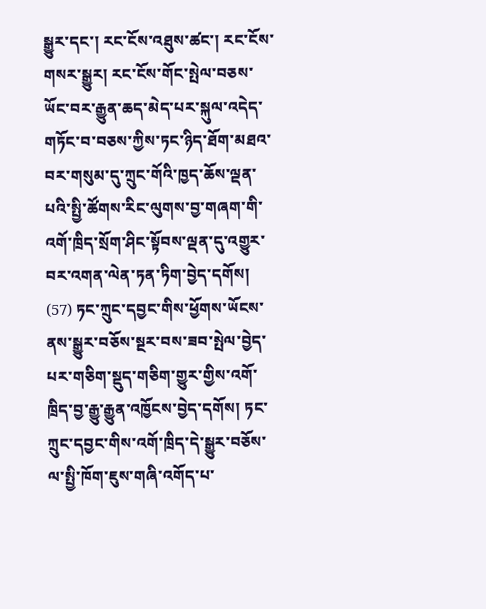སྒྱུར་དང་། རང་ངོས་འཐུས་ཚང་། རང་ངོས་གསར་སྒྱུར། རང་ངོས་གོང་སྤེལ་བཅས་ཡོང་བར་རྒྱུན་ཆད་མེད་པར་སྐུལ་འདེད་གཏོང་བ་བཅས་ཀྱིས་ཏང་ཉིད་ཐོག་མཐའ་བར་གསུམ་དུ་ཀྲུང་གོའི་ཁྱད་ཆོས་ལྡན་པའི་སྤྱི་ཚོགས་རིང་ལུགས་བྱ་གཞག་གི་འགོ་ཁྲིད་སྲོག་ཤིང་སྟོབས་ལྡན་དུ་འགྱུར་བར་འགན་ལེན་ཏན་ཏིག་བྱེད་དགོས།
(57) ཏང་ཀྲུང་དབྱང་གིས་ཕྱོགས་ཡོངས་ནས་སྒྱུར་བཅོས་སྔར་བས་ཟབ་སྤེལ་བྱེད་པར་གཅིག་སྡུད་གཅིག་གྱུར་གྱིས་འགོ་ཁྲིད་བྱ་རྒྱུ་རྒྱུན་འཁྱོངས་བྱེད་དགོས། ཏང་ཀྲུང་དབྱང་གིས་འགོ་ཁྲིད་དེ་སྒྱུར་བཅོས་ལ་སྤྱི་ཁོག་ཇུས་གཞི་འགོད་པ་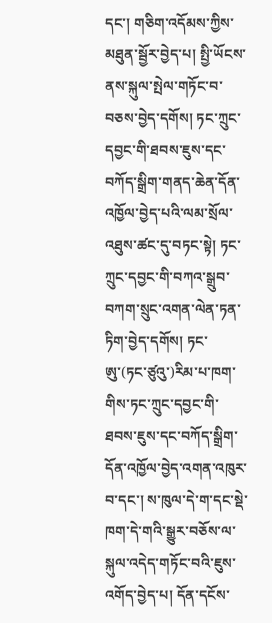དང་། གཅིག་འདོམས་ཀྱིས་མཐུན་སྦྱོར་བྱེད་པ། སྤྱི་ཡོངས་ནས་སྐུལ་སྤེལ་གཏོང་བ་བཅས་བྱེད་དགོས། ཏང་ཀྲུང་དབྱང་གི་ཐབས་ཇུས་དང་བཀོད་སྒྲིག་གནད་ཆེན་དོན་འཁྱོལ་བྱེད་པའི་ལམ་སྲོལ་འཐུས་ཚང་དུ་བཏང་སྟེ། ཏང་ཀྲུང་དབྱང་གི་བཀའ་སྒྲུབ་བཀག་སྲུང་འགན་ལེན་ཏན་ཏིག་བྱེད་དགོས། ཏང་ཨུ་(ཏང་ཙུའུ་)རིམ་པ་ཁག་གིས་ཏང་ཀྲུང་དབྱང་གི་ཐབས་ཇུས་དང་བཀོད་སྒྲིག་དོན་འཁྱོལ་བྱེད་འགན་འཁུར་བ་དང་། ས་ཁུལ་དེ་ག་དང་སྡེ་ཁག་དེ་གའི་སྒྱུར་བཅོས་ལ་སྐུལ་འདེད་གཏོང་བའི་ཇུས་འགོད་བྱེད་པ། དོན་དངོས་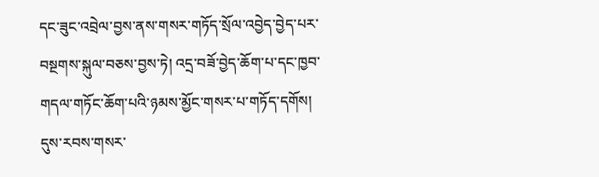དང་ཟུང་འབྲེལ་བྱས་ནས་གསར་གཏོད་སྲོལ་འབྱེད་བྱེད་པར་བསྔགས་སྐུལ་བཅས་བྱས་ཏེ། འདྲ་བཟོ་བྱེད་ཆོག་པ་དང་ཁྱབ་གདལ་གཏོང་ཆོག་པའི་ཉམས་མྱོང་གསར་པ་གཏོད་དགོས། དུས་རབས་གསར་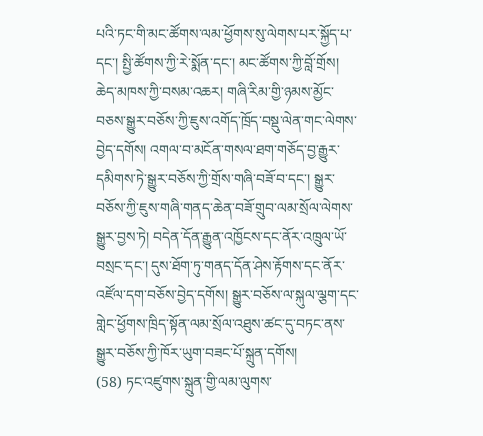པའི་ཏང་གི་མང་ཚོགས་ལམ་ཕྱོགས་སུ་ལེགས་པར་སྐྱོད་པ་དང་། སྤྱི་ཚོགས་ཀྱི་རེ་སྨོན་དང་། མང་ཚོགས་ཀྱི་བློ་གྲོས། ཆེད་མཁས་ཀྱི་བསམ་འཆར། གཞི་རིམ་གྱི་ཉམས་མྱོང་བཅས་སྒྱུར་བཅོས་ཀྱི་ཇུས་འགོད་ཁྲོད་བསྡུ་ལེན་གང་ལེགས་བྱེད་དགོས། འགལ་བ་མངོན་གསལ་ཐག་གཅོད་བྱ་རྒྱུར་དམིགས་ཏེ་སྒྱུར་བཅོས་ཀྱི་གྲོས་གཞི་བཟོ་བ་དང་། སྒྱུར་བཅོས་ཀྱི་ཇུས་གཞི་གནད་ཆེན་བཟོ་གྲུབ་ལམ་སྲོལ་ལེགས་སྒྱུར་བྱས་ཏེ། བདེན་དོན་རྒྱུན་འཁྱོངས་དང་ནོར་འཁྲུལ་ཡོ་བསྲང་དང་། དུས་ཐོག་ཏུ་གནད་དོན་ཤེས་རྟོགས་དང་ནོར་འཛོལ་དག་བཅོས་བྱེད་དགོས། སྒྱུར་བཅོས་ལ་སྐུལ་ལྕག་དང་གླེང་ཕྱོགས་ཁྲིད་སྟོན་ལམ་སྲོལ་འཐུས་ཚང་དུ་བཏང་ནས་སྒྱུར་བཅོས་ཀྱི་ཁོར་ཡུག་བཟང་པོ་སྐྲུན་དགོས།
(58) ཏང་འཛུགས་སྐྲུན་གྱི་ལམ་ལུགས་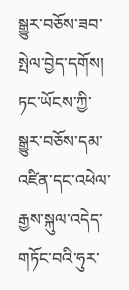སྒྱུར་བཅོས་ཟབ་སྤེལ་བྱེད་དགོས། ཏང་ཡོངས་ཀྱི་སྒྱུར་བཅོས་དམ་འཛིན་དང་འཕེལ་རྒྱས་སྐུལ་འདེད་གཏོང་བའི་ཧུར་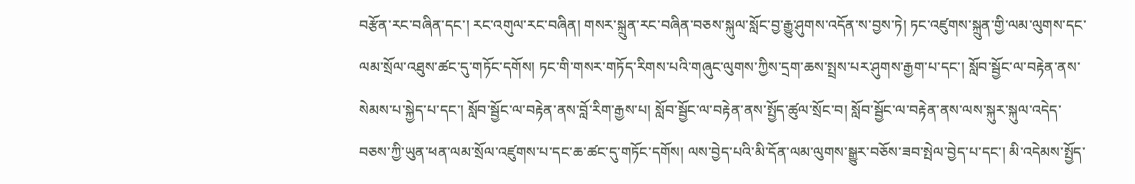བརྩོན་རང་བཞིན་དང་། རང་འགུལ་རང་བཞིན། གསར་སྐྲུན་རང་བཞིན་བཅས་སྐུལ་སློང་བྱ་རྒྱུ་ཤུགས་འདོན་ས་བྱས་ཏེ། ཏང་འཛུགས་སྐྲུན་གྱི་ལམ་ལུགས་དང་ལམ་སྲོལ་འཐུས་ཚང་དུ་གཏོང་དགོས། ཏང་གི་གསར་གཏོད་རིགས་པའི་གཞུང་ལུགས་ཀྱིས་དྲག་ཆས་སྤྲས་པར་ཤུགས་རྒྱག་པ་དང་། སློབ་སྦྱོང་ལ་བརྟེན་ནས་སེམས་པ་སྐྱེད་པ་དང་། སློབ་སྦྱོང་ལ་བརྟེན་ནས་བློ་རིག་རྒྱས་པ། སློབ་སྦྱོང་ལ་བརྟེན་ནས་སྤྱོད་ཚུལ་སྲོང་བ། སློབ་སྦྱོང་ལ་བརྟེན་ནས་ལས་སྐུར་སྐུལ་འདེད་བཅས་ཀྱི་ཡུན་ཕན་ལམ་སྲོལ་འཛུགས་པ་དང་ཆ་ཚང་དུ་གཏོང་དགོས། ལས་བྱེད་པའི་མི་དོན་ལམ་ལུགས་སྒྱུར་བཅོས་ཟབ་སྤེལ་བྱེད་པ་དང་། མི་འདེམས་སྤྱོད་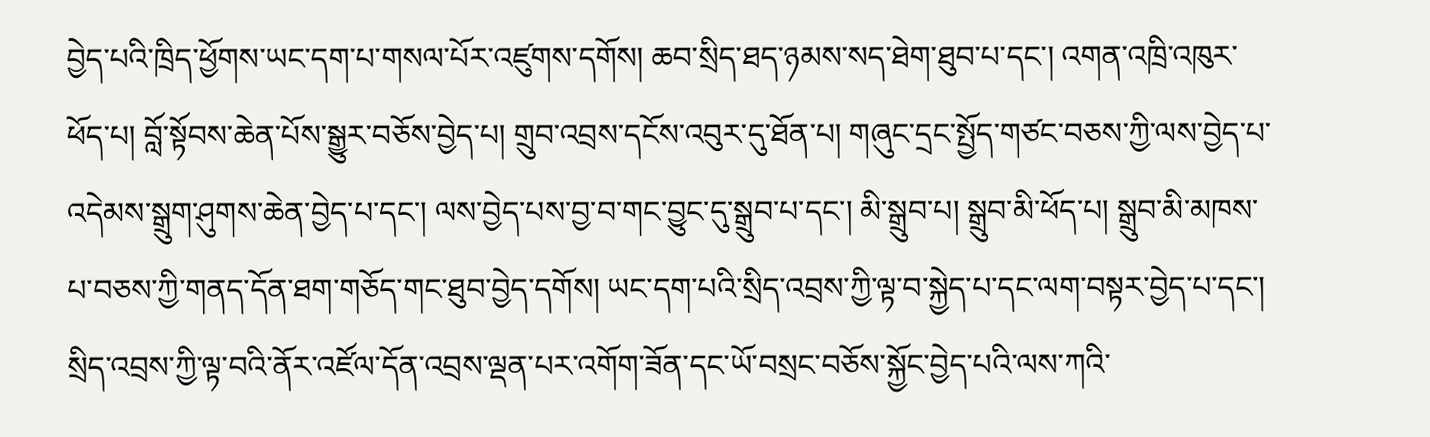བྱེད་པའི་ཁྲིད་ཕྱོགས་ཡང་དག་པ་གསལ་པོར་འཛུགས་དགོས། ཆབ་སྲིད་ཐད་ཉམས་སད་ཐེག་ཐུབ་པ་དང་། འགན་འཁྲི་འཁུར་ཕོད་པ། བློ་སྟོབས་ཆེན་པོས་སྒྱུར་བཅོས་བྱེད་པ། གྲུབ་འབྲས་དངོས་འབུར་དུ་ཐོན་པ། གཞུང་དྲང་སྤྱོད་གཙང་བཅས་ཀྱི་ལས་བྱེད་པ་འདེམས་སྒྲུག་ཤུགས་ཆེན་བྱེད་པ་དང་། ལས་བྱེད་པས་བྱ་བ་གང་བྱུང་དུ་སྒྲུབ་པ་དང་། མི་སྒྲུབ་པ། སྒྲུབ་མི་ཕོད་པ། སྒྲུབ་མི་མཁས་པ་བཅས་ཀྱི་གནད་དོན་ཐག་གཅོད་གང་ཐུབ་བྱེད་དགོས། ཡང་དག་པའི་སྲིད་འབྲས་ཀྱི་ལྟ་བ་སྐྱེད་པ་དང་ལག་བསྟར་བྱེད་པ་དང་། སྲིད་འབྲས་ཀྱི་ལྟ་བའི་ནོར་འཛོལ་དོན་འབྲས་ལྡན་པར་འགོག་ཟོན་དང་ཡོ་བསྲང་བཅོས་སྐྱོང་བྱེད་པའི་ལས་ཀའི་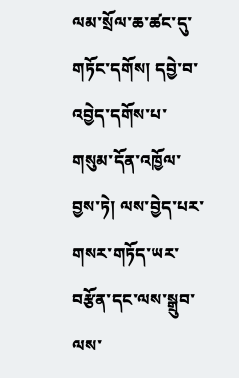ལམ་སྲོལ་ཆ་ཚང་དུ་གཏོང་དགོས། དབྱེ་བ་འབྱེད་དགོས་པ་གསུམ་དོན་འཁྱོལ་བྱས་ཏེ། ལས་བྱེད་པར་གསར་གཏོད་ཡར་བརྩོན་དང་ལས་སྒྲུབ་ལས་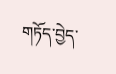གཏོད་བྱེད་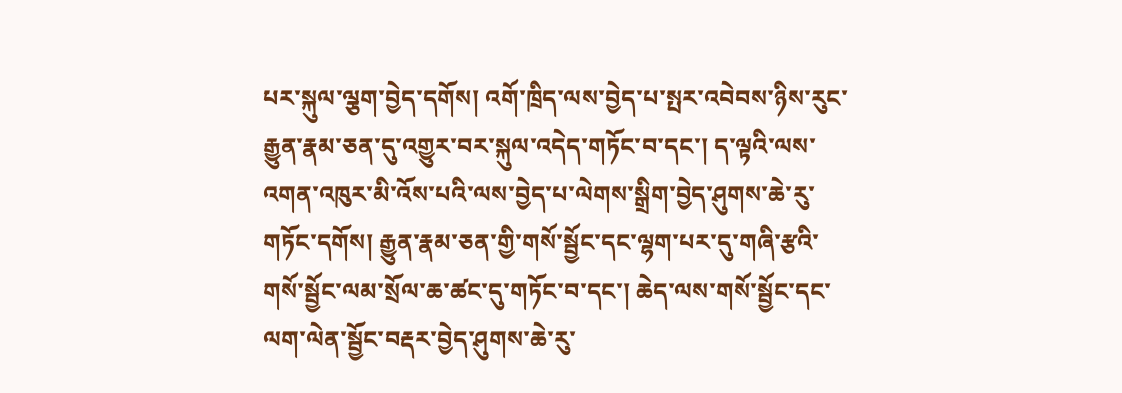པར་སྐུལ་ལྕག་བྱེད་དགོས། འགོ་ཁྲིད་ལས་བྱེད་པ་སྤར་འབེབས་ཉིས་རུང་རྒྱུན་རྣམ་ཅན་དུ་འགྱུར་བར་སྐུལ་འདེད་གཏོང་བ་དང་། ད་ལྟའི་ལས་འགན་འཁུར་མི་འོས་པའི་ལས་བྱེད་པ་ལེགས་སྒྲིག་བྱེད་ཤུགས་ཆེ་རུ་གཏོང་དགོས། རྒྱུན་རྣམ་ཅན་གྱི་གསོ་སྦྱོང་དང་ལྷག་པར་དུ་གཞི་རྩའི་གསོ་སྦྱོང་ལམ་སྲོལ་ཆ་ཚང་དུ་གཏོང་བ་དང་། ཆེད་ལས་གསོ་སྦྱོང་དང་ལག་ལེན་སྦྱོང་བརྡར་བྱེད་ཤུགས་ཆེ་རུ་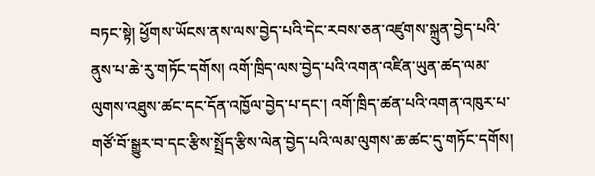བཏང་སྟེ། ཕྱོགས་ཡོངས་ནས་ལས་བྱེད་པའི་དེང་རབས་ཅན་འཛུགས་སྐྲུན་བྱེད་པའི་ནུས་པ་ཆེ་རུ་གཏོང་དགོས། འགོ་ཁྲིད་ལས་བྱེད་པའི་འགན་འཛིན་ཡུན་ཚད་ལམ་ལུགས་འཐུས་ཚང་དང་དོན་འཁྱོལ་བྱེད་པ་དང་། འགོ་ཁྲིད་ཚན་པའི་འགན་འཁུར་པ་གཙོ་བོ་སྒྱུར་བ་དང་རྩིས་སྤྲོད་རྩིས་ལེན་བྱེད་པའི་ལམ་ལུགས་ཆ་ཚང་དུ་གཏོང་དགོས།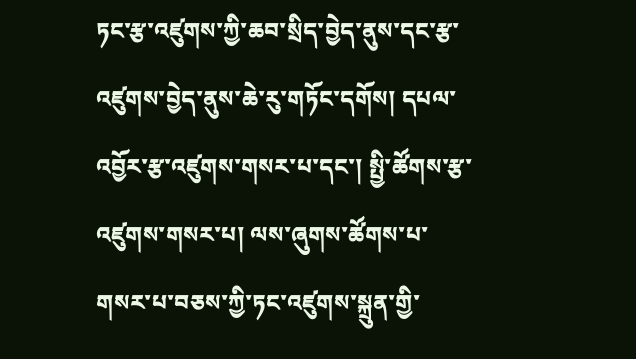ཏང་རྩ་འཛུགས་ཀྱི་ཆབ་སྲིད་བྱེད་ནུས་དང་རྩ་འཛུགས་བྱེད་ནུས་ཆེ་རུ་གཏོང་དགོས། དཔལ་འབྱོར་རྩ་འཛུགས་གསར་པ་དང་། སྤྱི་ཚོགས་རྩ་འཛུགས་གསར་པ། ལས་ཞུགས་ཚོགས་པ་གསར་པ་བཅས་ཀྱི་ཏང་འཛུགས་སྐྲུན་གྱི་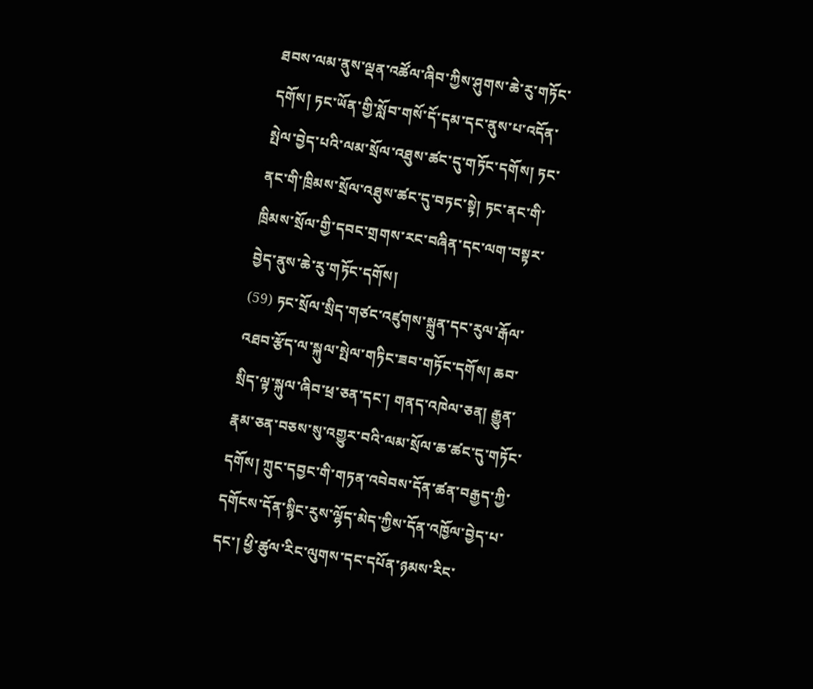ཐབས་ལམ་ནུས་ལྡན་འཚོལ་ཞིབ་ཀྱིས་ཤུགས་ཆེ་རུ་གཏོང་དགོས། ཏང་ཡོན་གྱི་སློབ་གསོ་དོ་དམ་དང་ནུས་པ་འདོན་སྤེལ་བྱེད་པའི་ལམ་སྲོལ་འཐུས་ཚང་དུ་གཏོང་དགོས། ཏང་ནང་གི་ཁྲིམས་སྲོལ་འཐུས་ཚང་དུ་བཏང་སྟེ། ཏང་ནང་གི་ཁྲིམས་སྲོལ་གྱི་དབང་གྲགས་རང་བཞིན་དང་ལག་བསྟར་བྱེད་ནུས་ཆེ་རུ་གཏོང་དགོས།
(59) ཏང་སྲོལ་སྲིད་གཙང་འཛུགས་སྐྲུན་དང་རུལ་རྒོལ་འཐབ་རྩོད་ལ་སྐུལ་སྤེལ་གཏིང་ཟབ་གཏོང་དགོས། ཆབ་སྲིད་ལྟ་སྐུལ་ཞིབ་ཕྲ་ཅན་དང་། གནད་འཁེལ་ཅན། རྒྱུན་རྣམ་ཅན་བཅས་སུ་འགྱུར་བའི་ལམ་སྲོལ་ཆ་ཚང་དུ་གཏོང་དགོས། ཀྲུང་དབྱང་གི་གཏན་འབེབས་དོན་ཚན་བརྒྱད་ཀྱི་དགོངས་དོན་སྙིང་རུས་ལྷོད་མེད་ཀྱིས་དོན་འཁྱོལ་བྱེད་པ་དང་། ཕྱི་ཚུལ་རིང་ལུགས་དང་དཔོན་ཉམས་རིང་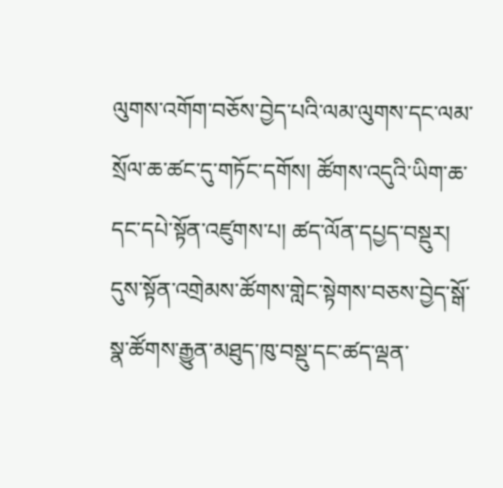ལུགས་འགོག་བཅོས་བྱེད་པའི་ལམ་ལུགས་དང་ལམ་སྲོལ་ཆ་ཚང་དུ་གཏོང་དགོས། ཚོགས་འདུའི་ཡིག་ཆ་དང་དཔེ་སྟོན་འཛུགས་པ། ཚད་ལོན་དཔྱད་བསྡུར། དུས་སྟོན་འགྲེམས་ཚོགས་གླེང་སྟེགས་བཅས་བྱེད་སྒོ་སྣ་ཚོགས་རྒྱུན་མཐུད་ཁུ་བསྡུ་དང་ཚད་ལྡན་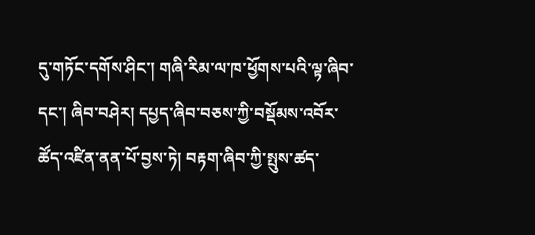དུ་གཏོང་དགོས་ཤིང་། གཞི་རིམ་ལ་ཁ་ཕྱོགས་པའི་ལྟ་ཞིབ་དང་། ཞིབ་བཤེར། དཔྱད་ཞིབ་བཅས་ཀྱི་བསྡོམས་འབོར་ཚོད་འཛིན་ནན་པོ་བྱས་ཏེ། བརྟག་ཞིབ་ཀྱི་སྤུས་ཚད་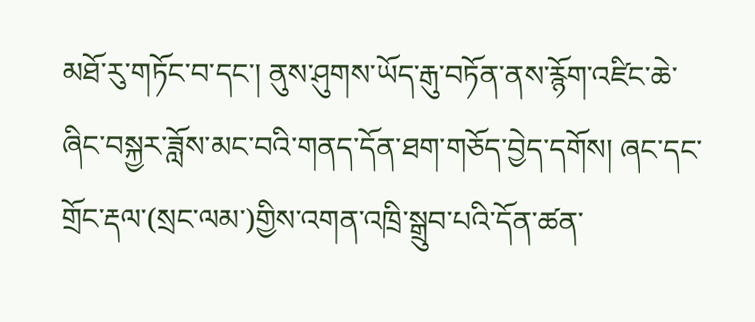མཐོ་རུ་གཏོང་བ་དང་། ནུས་ཤུགས་ཡོད་རྒུ་བཏོན་ནས་རྙོག་འཛིང་ཆེ་ཞིང་བསྐྱར་ཟློས་མང་བའི་གནད་དོན་ཐག་གཅོད་བྱེད་དགོས། ཞང་དང་གྲོང་རྡལ་(སྲང་ལམ་)གྱིས་འགན་འཁྲི་སྒྲུབ་པའི་དོན་ཚན་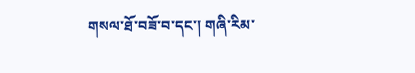གསལ་ཐོ་བཟོ་བ་དང་། གཞི་རིམ་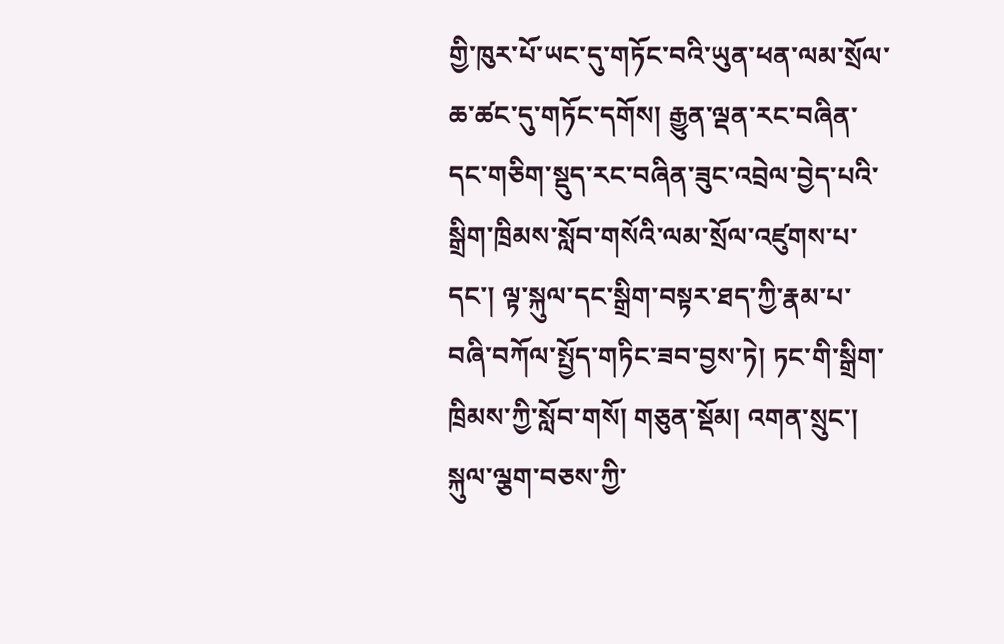གྱི་ཁུར་པོ་ཡང་དུ་གཏོང་བའི་ཡུན་ཕན་ལམ་སྲོལ་ཆ་ཚང་དུ་གཏོང་དགོས། རྒྱུན་ལྡན་རང་བཞིན་དང་གཅིག་སྡུད་རང་བཞིན་ཟུང་འབྲེལ་བྱེད་པའི་སྒྲིག་ཁྲིམས་སློབ་གསོའི་ལམ་སྲོལ་འཛུགས་པ་དང་། ལྟ་སྐུལ་དང་སྒྲིག་བསྟར་ཐད་ཀྱི་རྣམ་པ་བཞི་བཀོལ་སྤྱོད་གཏིང་ཟབ་བྱས་ཏེ། ཏང་གི་སྒྲིག་ཁྲིམས་ཀྱི་སློབ་གསོ། གཅུན་སྡོམ། འགན་སྲུང་། སྐུལ་ལྕག་བཅས་ཀྱི་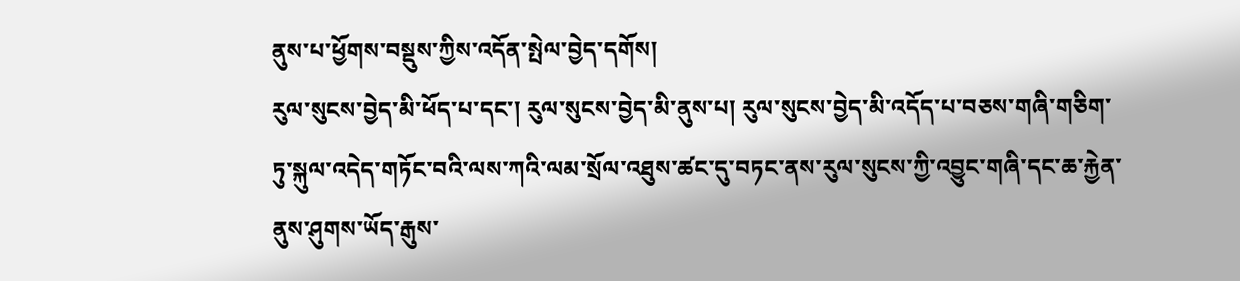ནུས་པ་ཕྱོགས་བསྡུས་ཀྱིས་འདོན་སྤེལ་བྱེད་དགོས།
རུལ་སུངས་བྱེད་མི་ཕོད་པ་དང་། རུལ་སུངས་བྱེད་མི་ནུས་པ། རུལ་སུངས་བྱེད་མི་འདོད་པ་བཅས་གཞི་གཅིག་ཏུ་སྐུལ་འདེད་གཏོང་བའི་ལས་ཀའི་ལམ་སྲོལ་འཐུས་ཚང་དུ་བཏང་ནས་རུལ་སུངས་ཀྱི་འབྱུང་གཞི་དང་ཆ་རྐྱེན་ནུས་ཤུགས་ཡོད་རྒུས་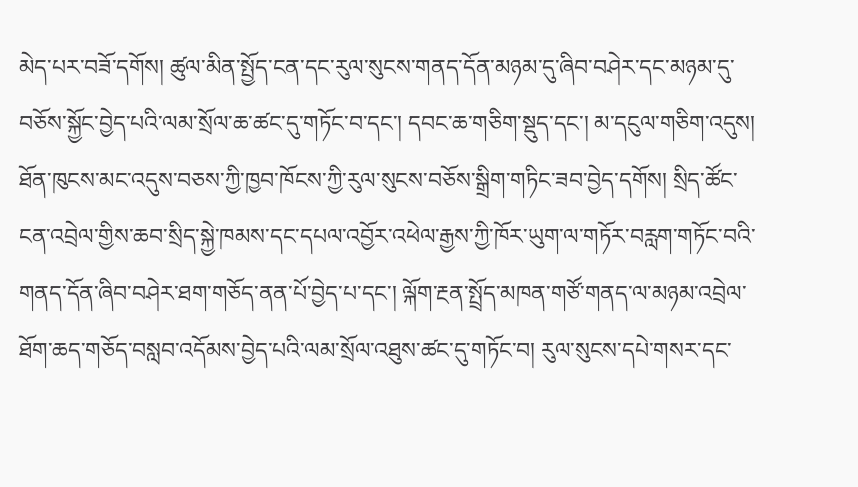མེད་པར་བཟོ་དགོས། ཚུལ་མིན་སྤྱོད་ངན་དང་རུལ་སུངས་གནད་དོན་མཉམ་དུ་ཞིབ་བཤེར་དང་མཉམ་དུ་བཅོས་སྐྱོང་བྱེད་པའི་ལམ་སྲོལ་ཆ་ཚང་དུ་གཏོང་བ་དང་། དབང་ཆ་གཅིག་སྡུད་དང་། མ་དངུལ་གཅིག་འདུས། ཐོན་ཁུངས་མང་འདུས་བཅས་ཀྱི་ཁྱབ་ཁོངས་ཀྱི་རུལ་སུངས་བཅོས་སྒྲིག་གཏིང་ཟབ་བྱེད་དགོས། སྲིད་ཚོང་ངན་འབྲེལ་གྱིས་ཆབ་སྲིད་སྐྱེ་ཁམས་དང་དཔལ་འབྱོར་འཕེལ་རྒྱས་ཀྱི་ཁོར་ཡུག་ལ་གཏོར་བརླག་གཏོང་བའི་གནད་དོན་ཞིབ་བཤེར་ཐག་གཅོད་ནན་པོ་བྱེད་པ་དང་། ལྐོག་རྔན་སྤྲོད་མཁན་གཙོ་གནད་ལ་མཉམ་འབྲེལ་ཐོག་ཆད་གཅོད་བསླབ་འདོམས་བྱེད་པའི་ལམ་སྲོལ་འཐུས་ཚང་དུ་གཏོང་བ། རུལ་སུངས་དཔེ་གསར་དང་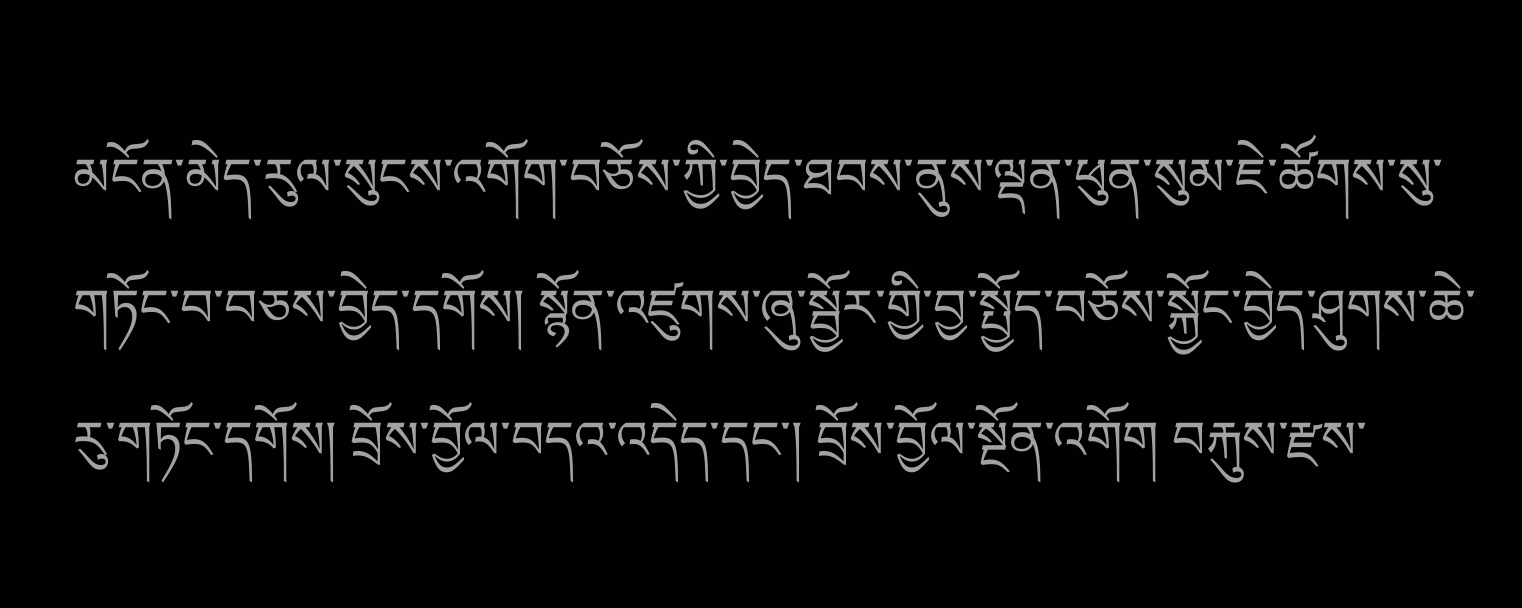མངོན་མེད་རུལ་སུངས་འགོག་བཅོས་ཀྱི་བྱེད་ཐབས་ནུས་ལྡན་ཕུན་སུམ་ཇེ་ཚོགས་སུ་གཏོང་བ་བཅས་བྱེད་དགོས། སྙོན་འཛུགས་ཞུ་སྦྱོར་གྱི་བྱ་སྤྱོད་བཅོས་སྐྱོང་བྱེད་ཤུགས་ཆེ་རུ་གཏོང་དགོས། བྲོས་བྱོལ་བདའ་འདེད་དང་། བྲོས་བྱོལ་སྔོན་འགོག བརྐུས་རྫས་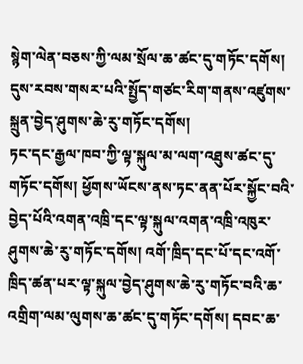སྙེག་ལེན་བཅས་ཀྱི་ལམ་སྲོལ་ཆ་ཚང་དུ་གཏོང་དགོས། དུས་རབས་གསར་པའི་སྤྱོད་གཙང་རིག་གནས་འཛུགས་སྐྲུན་བྱེད་ཤུགས་ཆེ་རུ་གཏོང་དགོས།
ཏང་དང་རྒྱལ་ཁབ་ཀྱི་ལྟ་སྐུལ་མ་ལག་འཐུས་ཚང་དུ་གཏོང་དགོས། ཕྱོགས་ཡོངས་ནས་ཏང་ནན་པོར་སྐྱོང་བའི་བྱེད་པོའི་འགན་འཁྲི་དང་ལྟ་སྐུལ་འགན་འཁྲི་འཁུར་ཤུགས་ཆེ་རུ་གཏོང་དགོས། འགོ་ཁྲིད་དང་པོ་དང་འགོ་ཁྲིད་ཚན་པར་ལྟ་སྐུལ་བྱེད་ཤུགས་ཆེ་རུ་གཏོང་བའི་ཆ་འགྲིག་ལམ་ལུགས་ཆ་ཚང་དུ་གཏོང་དགོས། དབང་ཆ་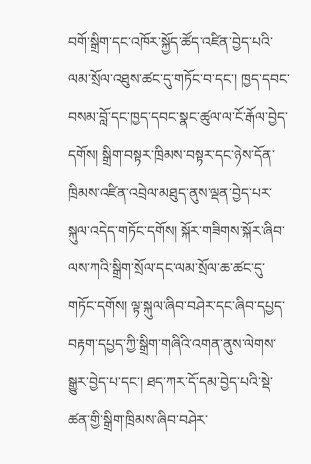བགོ་སྒྲིག་དང་འཁོར་སྐྱོད་ཚོད་འཛིན་བྱེད་པའི་ལམ་སྲོལ་འཐུས་ཚང་དུ་གཏོང་བ་དང་། ཁྱད་དབང་བསམ་བློ་དང་ཁྱད་དབང་སྣང་ཚུལ་ལ་ངོ་རྒོལ་བྱེད་དགོས། སྒྲིག་བསྟར་ཁྲིམས་བསྟར་དང་ཉེས་དོན་ཁྲིམས་འཛིན་འབྲེལ་མཐུད་ནུས་ལྡན་བྱེད་པར་སྐུལ་འདེད་གཏོང་དགོས། སྐོར་གཟིགས་སྐོར་ཞིབ་ལས་ཀའི་སྒྲིག་སྲོལ་དང་ལམ་སྲོལ་ཆ་ཚང་དུ་གཏོང་དགོས། ལྟ་སྐུལ་ཞིབ་བཤེར་དང་ཞིབ་དཔྱད་བརྟག་དཔྱད་ཀྱི་སྒྲིག་གཞིའི་འགན་ནུས་ལེགས་སྒྱུར་བྱེད་པ་དང་། ཐད་ཀར་དོ་དམ་བྱེད་པའི་སྡེ་ཚན་གྱི་སྒྲིག་ཁྲིམས་ཞིབ་བཤེར་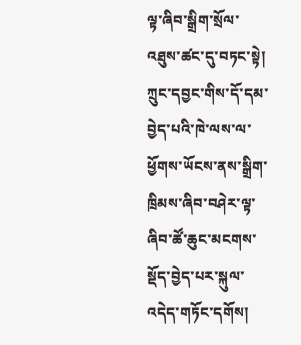ལྟ་ཞིབ་སྒྲིག་སྲོལ་འཐུས་ཚང་དུ་བཏང་སྟེ། ཀྲུང་དབྱང་གིས་དོ་དམ་བྱེད་པའི་ཁེ་ལས་ལ་ཕྱོགས་ཡོངས་ནས་སྒྲིག་ཁྲིམས་ཞིབ་བཤེར་ལྟ་ཞིབ་ཚོ་ཆུང་མངགས་སྡོད་བྱེད་པར་སྐུལ་འདེད་གཏོང་དགོས།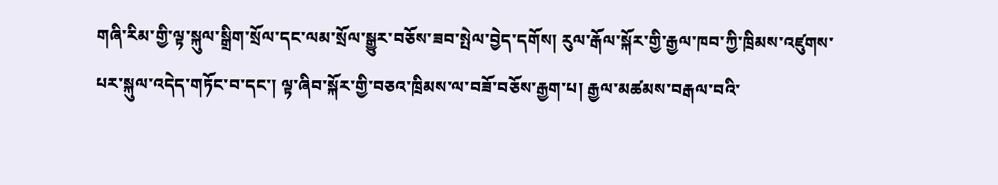གཞི་རིམ་གྱི་ལྟ་སྐུལ་སྒྲིག་སྲོལ་དང་ལམ་སྲོལ་སྒྱུར་བཅོས་ཟབ་སྤེལ་བྱེད་དགོས། རུལ་རྒོལ་སྐོར་གྱི་རྒྱལ་ཁབ་ཀྱི་ཁྲིམས་འཛུགས་པར་སྐུལ་འདེད་གཏོང་བ་དང་། ལྟ་ཞིབ་སྐོར་གྱི་བཅའ་ཁྲིམས་ལ་བཟོ་བཅོས་རྒྱག་པ། རྒྱལ་མཚམས་བརྒལ་བའི་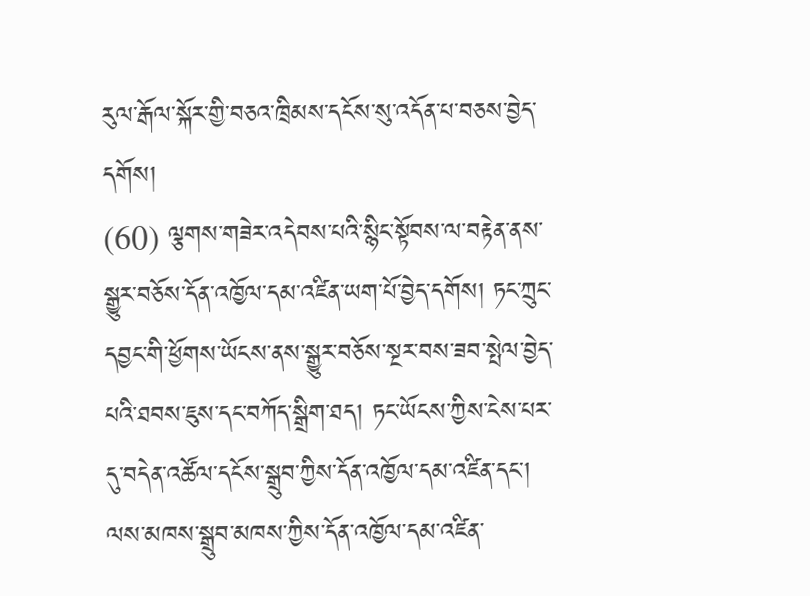རུལ་རྒོལ་སྐོར་གྱི་བཅའ་ཁྲིམས་དངོས་སུ་འདོན་པ་བཅས་བྱེད་དགོས།
(60) ལྕགས་གཟེར་འདེབས་པའི་སྙིང་སྟོབས་ལ་བརྟེན་ནས་སྒྱུར་བཅོས་དོན་འཁྱོལ་དམ་འཛིན་ཡག་པོ་བྱེད་དགོས། ཏང་ཀྲུང་དབྱང་གི་ཕྱོགས་ཡོངས་ནས་སྒྱུར་བཅོས་སྔར་བས་ཟབ་སྤེལ་བྱེད་པའི་ཐབས་ཇུས་དང་བཀོད་སྒྲིག་ཐད། ཏང་ཡོངས་ཀྱིས་ངེས་པར་དུ་བདེན་འཚོལ་དངོས་སྒྲུབ་ཀྱིས་དོན་འཁྱོལ་དམ་འཛིན་དང་། ལས་མཁས་སྒྲུབ་མཁས་ཀྱིས་དོན་འཁྱོལ་དམ་འཛིན་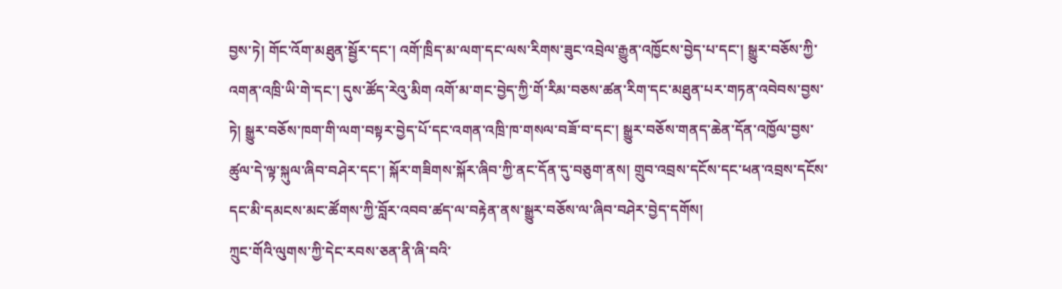བྱས་ཏེ། གོང་འོག་མཐུན་སྦྱོར་དང་། འགོ་ཁྲིད་མ་ལག་དང་ལས་རིགས་ཟུང་འབྲེལ་རྒྱུན་འཁྱོངས་བྱེད་པ་དང་། སྒྱུར་བཅོས་ཀྱི་འགན་འཁྲི་ཡི་གེ་དང་། དུས་ཚོད་རེའུ་མིག འགོ་མ་གང་བྱེད་ཀྱི་གོ་རིམ་བཅས་ཚན་རིག་དང་མཐུན་པར་གཏན་འབེབས་བྱས་ཏེ། སྒྱུར་བཅོས་ཁག་གི་ལག་བསྟར་བྱེད་པོ་དང་འགན་འཁྲི་ཁ་གསལ་བཟོ་བ་དང་། སྒྱུར་བཅོས་གནད་ཆེན་དོན་འཁྱོལ་བྱས་ཚུལ་དེ་ལྟ་སྐུལ་ཞིབ་བཤེར་དང་། སྐོར་གཟིགས་སྐོར་ཞིབ་ཀྱི་ནང་དོན་དུ་བཅུག་ནས། གྲུབ་འབྲས་དངོས་དང་ཕན་འབྲས་དངོས་དང་མི་དམངས་མང་ཚོགས་ཀྱི་བློར་འབབ་ཚད་ལ་བརྟེན་ནས་སྒྱུར་བཅོས་ལ་ཞིབ་བཤེར་བྱེད་དགོས།
ཀྲུང་གོའི་ལུགས་ཀྱི་དེང་རབས་ཅན་ནི་ཞི་བའི་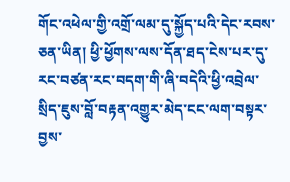གོང་འཕེལ་གྱི་འགྲོ་ལམ་དུ་སྐྱོད་པའི་དེང་རབས་ཅན་ཡིན། ཕྱི་ཕྱོགས་ལས་དོན་ཐད་ངེས་པར་དུ་རང་བཙན་རང་བདག་གི་ཞི་བདེའི་ཕྱི་འབྲེལ་སྲིད་ཇུས་བློ་བརྟན་འགྱུར་མེད་ངང་ལག་བསྟར་བྱས་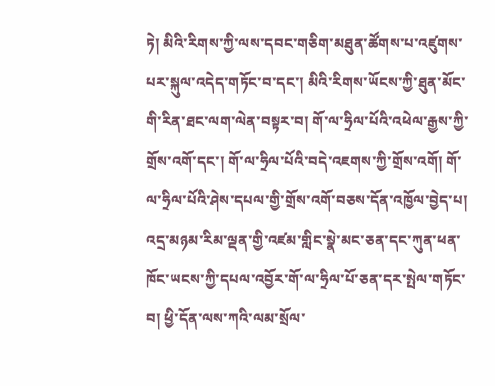ཏེ། མིའི་རིགས་ཀྱི་ལས་དབང་གཅིག་མཐུན་ཚོགས་པ་འཛུགས་པར་སྐུལ་འདེད་གཏོང་བ་དང་། མིའི་རིགས་ཡོངས་ཀྱི་ཐུན་མོང་གི་རིན་ཐང་ལག་ལེན་བསྟར་བ། གོ་ལ་ཧྲིལ་པོའི་འཕེལ་རྒྱས་ཀྱི་གྲོས་འགོ་དང་། གོ་ལ་ཧྲིལ་པོའི་བདེ་འཇགས་ཀྱི་གྲོས་འགོ། གོ་ལ་ཧྲིལ་པོའི་ཤེས་དཔལ་གྱི་གྲོས་འགོ་བཅས་དོན་འཁྱོལ་བྱེད་པ། འདྲ་མཉམ་རིམ་ལྡན་གྱི་འཛམ་གླིང་སྣེ་མང་ཅན་དང་ཀུན་ཕན་ཁོང་ཡངས་ཀྱི་དཔལ་འབྱོར་གོ་ལ་ཧྲིལ་པོ་ཅན་དར་སྤེལ་གཏོང་བ། ཕྱི་དོན་ལས་ཀའི་ལམ་སྲོལ་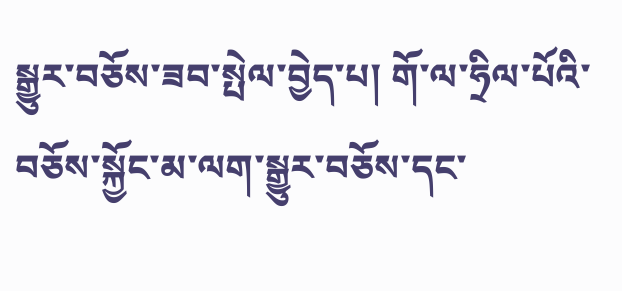སྒྱུར་བཅོས་ཟབ་སྤེལ་བྱེད་པ། གོ་ལ་ཧྲིལ་པོའི་བཅོས་སྐྱོང་མ་ལག་སྒྱུར་བཅོས་དང་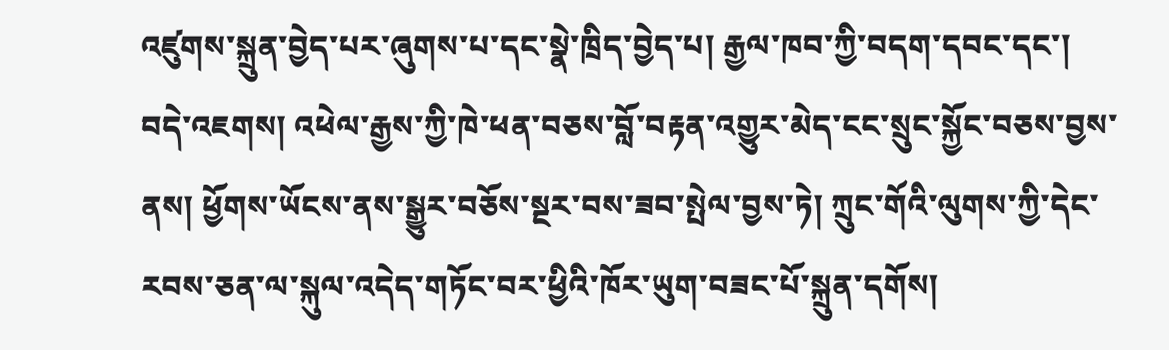འཛུགས་སྐྲུན་བྱེད་པར་ཞུགས་པ་དང་སྣེ་ཁྲིད་བྱེད་པ། རྒྱལ་ཁབ་ཀྱི་བདག་དབང་དང་། བདེ་འཇགས། འཕེལ་རྒྱས་ཀྱི་ཁེ་ཕན་བཅས་བློ་བརྟན་འགྱུར་མེད་ངང་སྲུང་སྐྱོང་བཅས་བྱས་ནས། ཕྱོགས་ཡོངས་ནས་སྒྱུར་བཅོས་སྔར་བས་ཟབ་སྤེལ་བྱས་ཏེ། ཀྲུང་གོའི་ལུགས་ཀྱི་དེང་རབས་ཅན་ལ་སྐུལ་འདེད་གཏོང་བར་ཕྱིའི་ཁོར་ཡུག་བཟང་པོ་སྐྲུན་དགོས།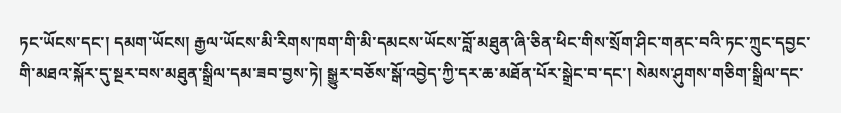ཏང་ཡོངས་དང་། དམག་ཡོངས། རྒྱལ་ཡོངས་མི་རིགས་ཁག་གི་མི་དམངས་ཡོངས་བློ་མཐུན་ཞི་ཅིན་ཕིང་གིས་སྲོག་ཤིང་གནང་བའི་ཏང་ཀྲུང་དབྱང་གི་མཐའ་སྐོར་དུ་སྔར་བས་མཐུན་སྒྲིལ་དམ་ཟབ་བྱས་ཏེ། སྒྱུར་བཅོས་སྒོ་འབྱེད་ཀྱི་དར་ཆ་མཐོན་པོར་སྒྲེང་བ་དང་། སེམས་ཤུགས་གཅིག་སྒྲིལ་དང་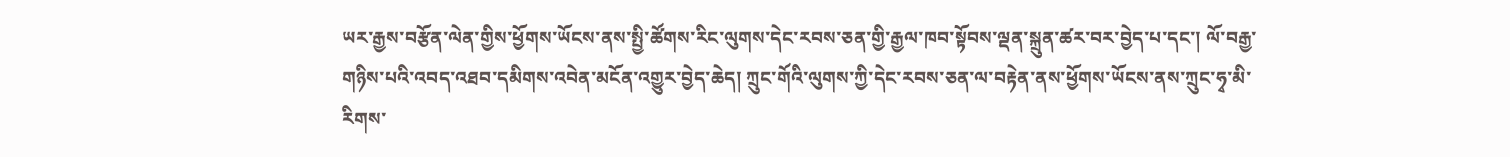ཡར་རྒྱས་བརྩོན་ལེན་གྱིས་ཕྱོགས་ཡོངས་ནས་སྤྱི་ཚོགས་རིང་ལུགས་དེང་རབས་ཅན་གྱི་རྒྱལ་ཁབ་སྟོབས་ལྡན་སྐྲུན་ཚར་བར་བྱེད་པ་དང་། ལོ་བརྒྱ་གཉིས་པའི་འབད་འཐབ་དམིགས་འབེན་མངོན་འགྱུར་བྱེད་ཆེད། ཀྲུང་གོའི་ལུགས་ཀྱི་དེང་རབས་ཅན་ལ་བརྟེན་ནས་ཕྱོགས་ཡོངས་ནས་ཀྲུང་ཧྭ་མི་རིགས་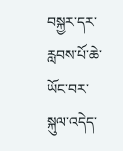བསྐྱར་དར་རླབས་པོ་ཆེ་ཡོང་བར་སྐུལ་འདེད་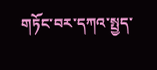གཏོང་བར་དཀའ་སྤྱད་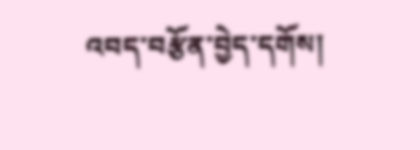འབད་བརྩོན་བྱེད་དགོས།